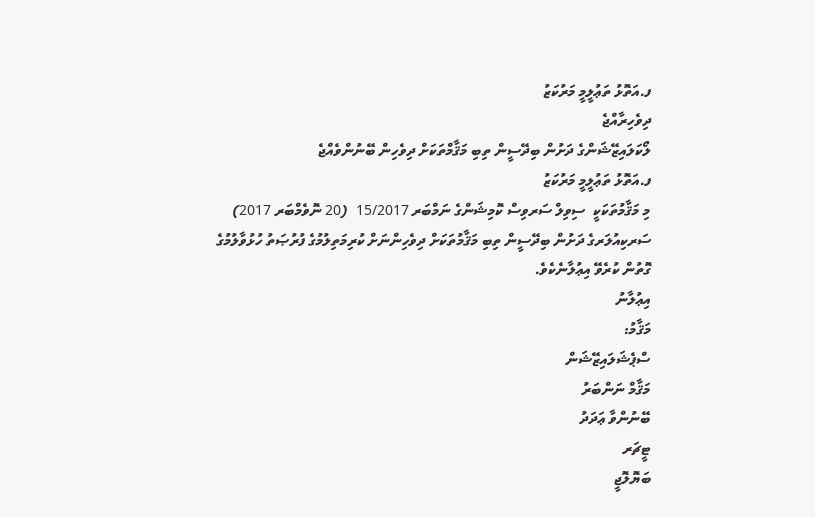ފ.އަތޮޅު ތަޢުލީމީ މަރުކަޒު
ދިވެހިރާއްޖެ
ލޯކަލައިޒޭޝަންގެ ދަށުން ބިދޭސީން ތިބި މަޤާމްތަކަށް ދިވެހިން ބޭނުންވެއްޖެ
ފ.އަތޮޅު ތަޢުލީމީ މަރުކަޒު
މި މަޤާމުތަކަކީ  ސިވިލް ސަރވިސް ކޮމިޝަންގެ ނަމްބަރ 15/2017  (20 ނޮވެމްބަރ 2017) ސަރކިއުލަރގެ ދަށުން ބިދޭސީން ތިބި މަޤާމުތަކަށް ދިވެހިންނަށް ކުރިމަތިލުމުގެ ފުރުޞަތު ހުޅުވާލުމުގެ ގޮތުން ކުރެވޭ އިޢުލާނެކެވެ.
އިޢުލާނު
މަޤާމު:
ސްޕެޝަލައިޒޭޝަން
މަޤާމް ނަންބަރު
ބޭނުންވާ ޢަދަދު
ޓީޗަރ
ބަޔޮލޮޖީ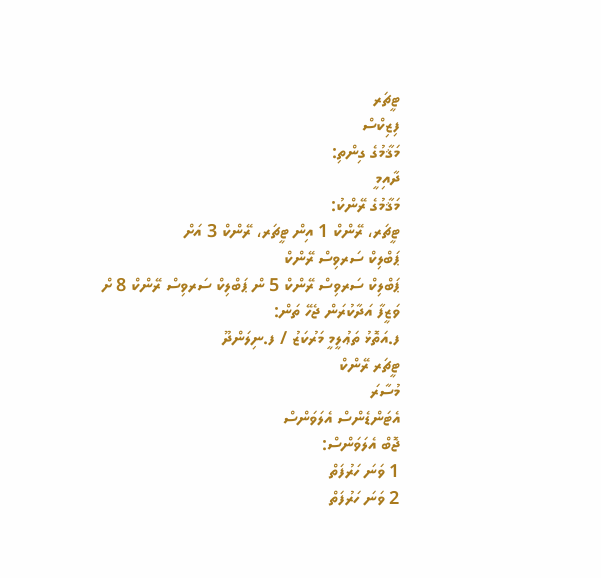ޓީޗަރ
ފިޒިކްސް
މަޤާމުގެ ގިންތި:
ދާއިމީ
މަޤާމުގެ ރޭންކު:
ޓީޗަރ، ރޭންކް 1 އިން ޓީޗަރ، ރޭންކް 3 އަށް
ޕަބްލިކް ސަރވިސް ރޭންކް
ޕަބްލިކް ސަރވިސް ރޭންކް 5 ން ޕަބްލިކް ސަރވިސް ރޭންކް 8 ށް
ވަޒީފާ އަދާކުރަން ޖެހޭ ތަން:
ފ.އަތޮޅު ތަޢުލީމީ މަރުކަޒު / ފ.ނިލަންދޫ
ޓީޗަރ ރޭންކް
މުސާރަ
އެޓަންޑެންސް އެލަވަންސް
ޖޮބް އެލަވަންސް:
1 ވަނަ ހަރުފަތް
2 ވަނަ ހަރުފަތް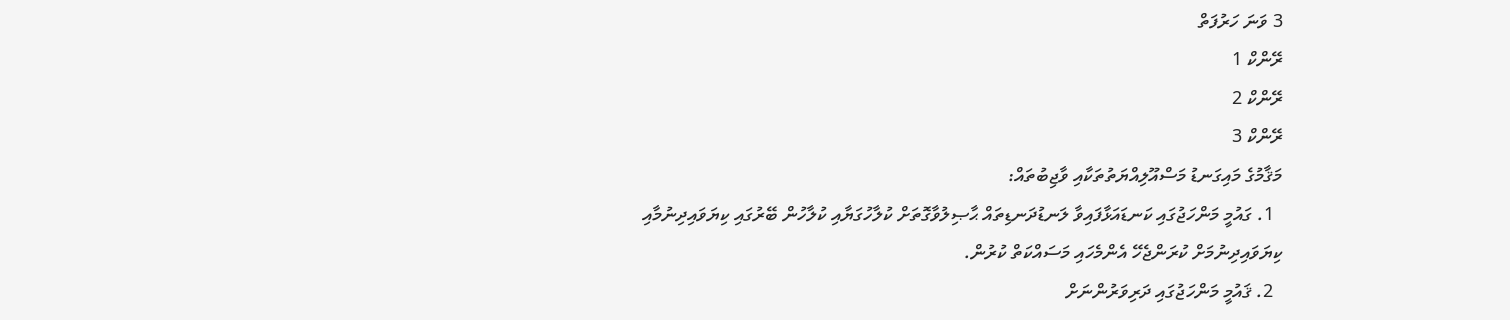3 ވަނަ ހަރުފަތް
ރޭންކް 1
ރޭންކް 2
ރޭންކް 3
މަޤާމުގެ މައިގަނޑު މަސްއޫލިއްޔަތުތަކާއި ވާޖިބުތައް:
  1. ގައުމީ މަންހަޖުގައި ކަނޑައަޅާފައިވާ ލަނޑުދަނޑިތައް ޙާޞިލުވާގޮތަށް ކުލާހުގަޔާއި ކުލާހުން ބޭރުގައި ކިޔަވައިދިނުމާއި ކިޔަވައިދިނުމަށް ކުރަންޖެހޭ އެންމެހައި މަސައްކަތް ކުރުން.
  2. ޤައުމީ މަންހަޖުގައި ދަރިވަރުންނަށް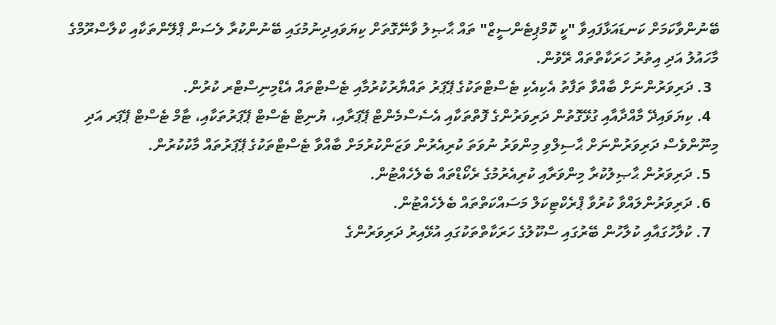ބޭނުންވާކަމަށް ކަނޑައަޅާފައިވާ "ކީ ކޮމްޕިޓެންސީޒް" ތައް ޙާޞިލު ވާނޭގޮތަށް ކިޔަވައިދިނުމުގައި ބޭނުންކުރާ ލެސަން ޕްލޭންތަކާއި ކްލާސްރޫމްގެ މާހައުލު އަދި އިތުރު ހަރަކާތްތައް ރޭވުން.
  3. ދަރިވަރުންނަށް ބާއްވާ ތަފާތު އެކިއެކި ޓެސްޓްތަކުގެ ޕޭޕަރު ތައްޔާރުކުރުމާއި ޓެސްޓްތައް އެޑްމިނިސްޓްރ ކުރުން.
  4. ކިޔަވައިދޭ މާއްދާއާއި ގުޅޭގޮތުން ދަރިވަރުންގެ ފޮތްތަކާއި އެސެސްމެންޓް ޕޭޕަރާއި، ޔުނިޓް ޓެސްޓް ޕޭޕަރުތަކާއި، ޓާމް ޓެސްޓް ޕޭޕަރ އަދި މިނޫންވެސް ދަރިވަރުންނަށް ޙާސިލްވި މިންވަރު ނުވަތަ ކުރިއެރުން ވަޒަންކުރުމަށް ބާއްވާ ޓެސްޓްތަކުގެ ޕޭޕަރުތައް މާކުކުރުން.
  5. ދަރިވަރުން ޙާޞިލުކުރާ މިންވަރާއި ކުރިއެރުމުގެ ރެކޯޑްތައް ބެލެހެއްޓުން.
  6. ދަރިވަރުންލައްވާ ކުރުވާ ޕްރެކްޓިކަލް މަސައްކަތްތައް ބެލެހެއްޓުން.
  7. ކުލާހުގައާއި ކުލާހުން ބޭރުގައި ސްކޫލުގެ ހަރަކާތްތަކުގައި އުޅޭއިރު ދަރިވަރުންގެ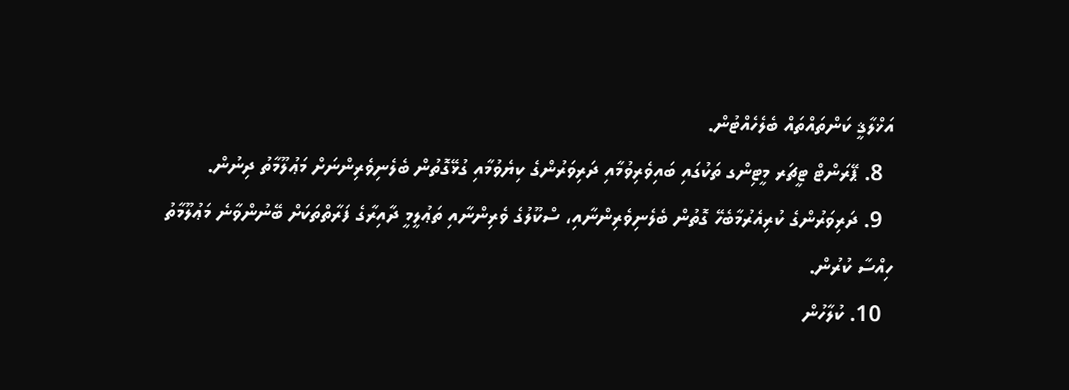އަޚްލާޤީ ކަންތައްތައް ބެލެހެއްޓުން.
  8. ޕޭރަންޓް ޓީޗަރ މީޓިންގ ތަކުގައި ބައިވެރިވުމާއި ދަރިވަރުންގެ ކިޔެވުމާއި ގުޅޭގޮތުން ބެލެނިވެރިންނަށް މަޢުލޫމާތު ދިނުން.
  9. ދަރިވަރުންގެ ކުރިއެރުމާބެހޭ ގޮތުން ބެލެނިވެރިންނާއި، ސްކޫލުގެ ވެރިންނާއި ތަޢުލީމީ ދާއިރާގެ ފަރާތްތަކަށް ބޭނުންވާނެ މަޢުލޫމާތު ހިއްސާ ކުރުން.
  10. ކުލާހުން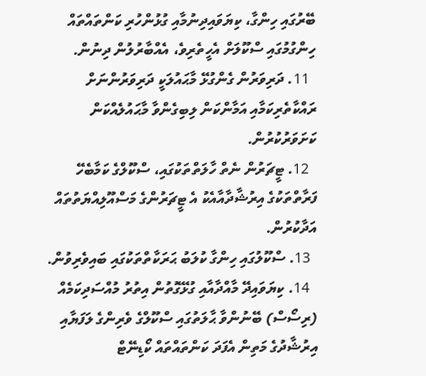ބޭރުގައި ހިންގާ، ކިޔަވައިދިނުމާއި ގުޅުންހުރި ކަންތައްތައް ހިންގުމުގައި ސްކޫލަށް އެހީތެރިވެ، އެއްބާރުލުން ދިނުން.
  11. ދަރިވަރުން ގެންގުޅޭ މާޙައުލަކީ ދަރިވަރުންނަށް ރައްކާތެރިކަމާއި އަމާންކަން ލިބިގެންވާ މާޙައުލެއްކަން ކަށަވަރުކުރުން.
  12. ޓީޗަރުން ނެތް ހާލަތްތަކުގައި، ސްކޫލްގެ ކަމާބެހޭ ފަރާތްތަކުގެ އިރުޝާދާއާއެކު އެ ޓީޗަރުންގެ މަސްއޫލިއްޔަތުތައް އަދާކުރުން.
  13. ސްކޫލުގައި ހިންގާ ކުލަބު ޙަރަކާތްތަކުގައި ބައިވެރިވުން.
  14. ކިޔަވައިދޭ މާއްދާއާއި ގުޅޭގޮތުން އިތުރު މުއްސަދިކަމެއް (ރިސޯސް) ބޭނުންވާ ޙާލަތުގައި ސްކޫލްގެ ވެރިންގެ ލަފަޔާއި އިރުޝާދުގެ މަތިން އެފަދަ ކަންތައްތައް ކޯޑިނޭޓް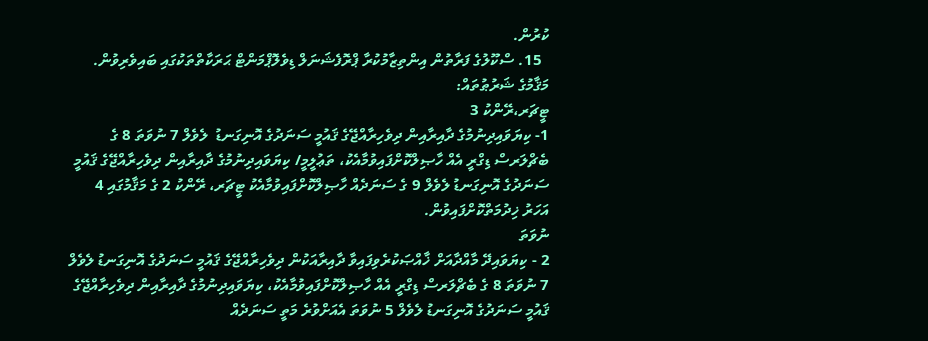ކުރުން.
  15. ސްކޫލުގެ ފަރާތުން އިންތިޒާމުކުރާ ޕްރޮފެޝަނަލް ޑިވެލޮޕްމަންޓް ޙަރަކާތްތަކުގައި ބައިވެރިވުން.
މަޤާމުގެ ޝަރުޠުތައް:
ޓީޗަރ،ރޭންކު 3
1- ކިޔަވައިދިނުމުގެ ދާއިރާއިން ދިވެހިރާއްޖޭގެ ޤައުމީ ސަނަދުގެ އޮނިގަނޑު  ލެވެލް 7 ނުވަތަ 8 ގެ ބެޗްލަރސް ޑިގްރީ އެއް ހާޞިލްކޮށްފައިވުމާއެކު، ތަޢުލީމީ/ ކިޔަވައިދިނުމުގެ ދާއިރާއިން ދިވެހިރާއްޖޭގެ ޤައުމީ ސަނަދުގެ އޮނިގަނޑު ލެވެލް 9 ގެ ސަނަދެއް ހާޞިލްކޮށްފައިވުމާއެކު ޓީޗަރ، ރޭންކު 2 ގެ މަޤާމުގައި 4 އަހަރު ޚިދުމަތްކޮށްފައިވުން.
ނުވަތަ
2 - ކިޔަވައިދޭ މާއްދާއަށް ޚާއްޞަކުރެވިފައިވާ ދާއިރާއަކުން ދިވެހިރާއްޖޭގެ ޤައުމީ ސަނަދުގެ އޮނިގަނޑު ލެވެލް 7 ނުވަތަ 8 ގެ ބެޗްލަރސް ޑިގްރީ އެއް ހާޞިލްކޮށްފައިވުމާއެކު، ކިޔަވައިދިނުމުގެ ދާއިރާއިން ދިވެހިރާއްޖޭގެ ޤައުމީ ސަނަދުގެ އޮނިގަނޑު ލެވެލް 5 ނުވަތަ އެއަށްވުރެ މަތީ ސަނަދެއް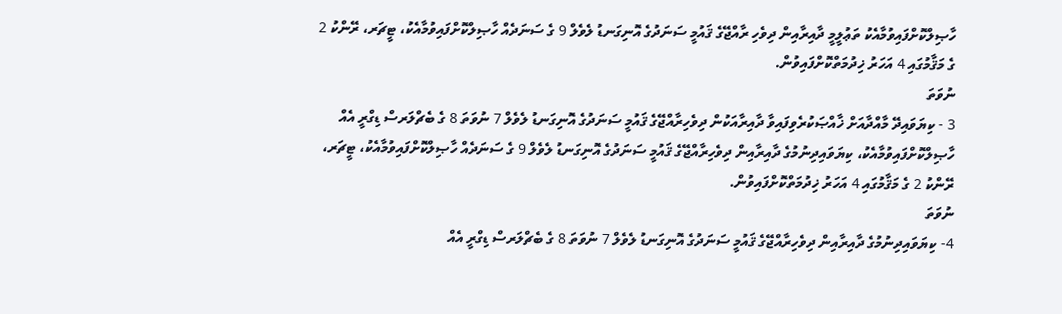ހާޞިލްކޮށްފައިވުމާއެކު ތަޢުލީމީ ދާއިރާއިން ދިވެހި ރާއްޖޭގެ ޤައުމީ ސަނަދުގެ އޮނިގަނޑު ލެވެލް 9 ގެ ސަނަދެއް ހާޞިލްކޮށްފައިވުމާއެކު، ޓީޗަރ، ރޭންކު 2 ގެ މަޤާމުގައި 4 އަހަރު ޚިދުމަތްކޮށްފައިވުން.
ނުވަތަ
3 - ކިޔަވައިދޭ މާއްދާއަށް ޚާއްޞަކުރެވިފައިވާ ދާއިރާއަކުން ދިވެހިރާއްޖޭގެ ޤައުމީ ސަނަދުގެ އޮނިގަނޑު ލެވެލް 7 ނުވަތަ 8 ގެ ބެޗްލަރސް ޑިގްރީ އެއް ހާޞިލްކޮށްފައިވުމާއެކު، ކިޔަވައިދިނުމުގެ ދާއިރާއިން ދިވެހިރާއްޖޭގެ ޤައުމީ ސަނަދުގެ އޮނިގަނޑު ލެވެލް 9 ގެ ސަނަދެއް ހާޞިލްކޮށްފައިވުމާއެކު، ޓީޗަރ، ރޭންކު 2 ގެ މަޤާމުގައި 4 އަހަރު ޚިދުމަތްކޮށްފައިވުން.
ނުވަތަ
4- ކިޔަވައިދިނުމުގެ ދާއިރާއިން ދިވެހިރާއްޖޭގެ ޤައުމީ ސަނަދުގެ އޮނިގަނޑު ލެވެލް 7 ނުވަތަ 8 ގެ ބެޗްލަރސް ޑިގްރީ އެއް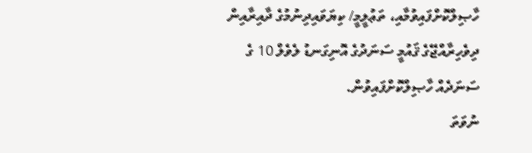ހާޞިލްކޮށްފައިވުމާއި، ތަޢުލީމީ/ ކިޔަވައިދިނުމުގެ ދާއިރާއިން ދިވެހިރާއްޖޭގެ ޤައުމީ ސަނަދުގެ އޮނިގަނޑު ލެވެލް 10 ގެ ސަނަދެއް ހާޞިލްކޮށްފައިވުން.
ނުވަތަ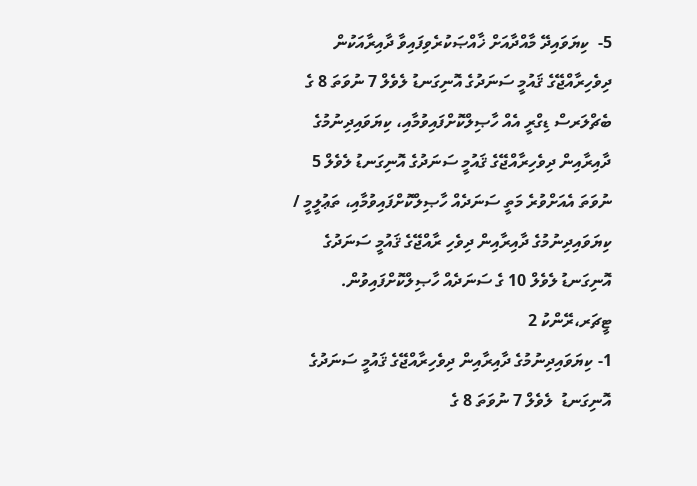5-  ކިޔަވައިދޭ މާއްދާއަށް ޚާއްޞަކުރެވިފައިވާ ދާއިރާއަކުން ދިވެހިރާއްޖޭގެ ޤައުމީ ސަނަދުގެ އޮނިގަނޑު ލެވެލް 7 ނުވަތަ 8 ގެ ބެޗްލަރސް ޑިގްރީ އެއް ހާޞިލްކޮށްފައިވުމާއި، ކިޔަވައިދިނުމުގެ ދާއިރާއިން ދިވެހިރާއްޖޭގެ ޤައުމީ ސަނަދުގެ އޮނިގަނޑު ލެވެލް 5 ނުވަތަ އެއަށްވުރެ މަތީ ސަނަދެއް ހާޞިލްކޮށްފައިވުމާއި، ތަޢުލީމީ / ކިޔަވައިދިނުމުގެ ދާއިރާއިން ދިވެހި ރާއްޖޭގެ ޤައުމީ ސަނަދުގެ އޮނިގަނޑު ލެވެލް 10 ގެ ސަނަދެއް ހާޞިލްކޮށްފައިވުން.
ޓީޗަރ،ރޭންކު 2
1- ކިޔަވައިދިނުމުގެ ދާއިރާއިން ދިވެހިރާއްޖޭގެ ޤައުމީ ސަނަދުގެ އޮނިގަނޑު  ލެވެލް 7 ނުވަތަ 8 ގެ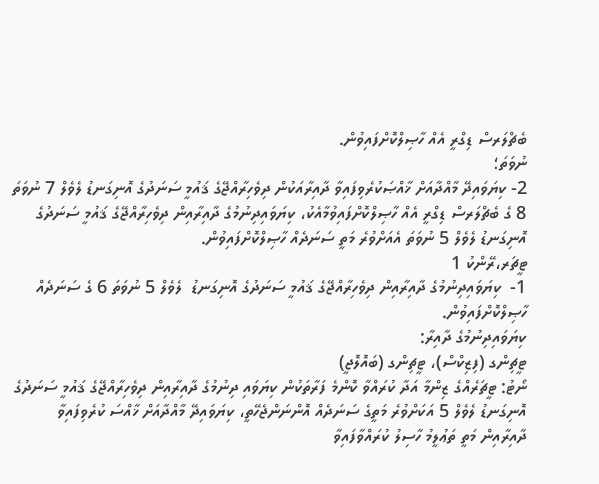ބެޗްލަރސް ޑިގްރީ އެއް ހާޞިލްކޮށްފައިވުން.
ނުވަތަ؛
2- ކިޔަވައިދޭ މާއްދާއަށް ޚާއްޞަކުރެވިފައިވާ ދާއިރާއަކުން ދިވެހިރާއްޖޭގެ ޤައުމީ ސަނަދުގެ އޮނިގަނޑު ލެވެލް 7 ނުވަތަ 8 ގެ ބެޗްލަރސް ޑިގްރީ އެއް ހާޞިލްކޮށްފައިވުމާއެކު، ކިޔަވައިދިނުމުގެ ދާއިރާއިން ދިވެހިރާއްޖޭގެ ޤައުމީ ސަނަދުގެ އޮނިގަނޑު ލެވެލް 5 ނުވަތަ އެއަށްވުރެ މަތީ ސަނަދެއް ހާޞިލްކޮށްފައިވުން.
ޓީޗަރ،ރޭންކު 1
1-  ކިޔަވައިދިނުމުގެ ދާއިރާއިން ދިވެހިރާއްޖޭގެ ޤައުމީ ސަނަދުގެ އޮނިގަނޑު  ލެވެލް 5 ނުވަތަ 6 ގެ ސަނަދެއް ހާޞިލްކޮށްފައިވުން.
ކިޔަވައިދިނުމުގެ ދާއިރާ:
ޓީޗިންގ (ފިޒިކްސް)، ޓީޗިންގ (ބައޮލޮޖީ)
ނޯޓު: ޓީޗަރެއްގެ ޒިންމާ އަދާ ކުރައްވާ ކޮންމެ ފަރާތަކުން ކިޔަވައި ދިނުމުގެ ދާއިރާއިން ދިވެހިރާއްޖޭގެ ޤައުމީ ސަނަދުގެ އޮނިގަނޑު ލެވެލް 5 އަކަށްވުރެ މަތީގެ ސަނަދެއް އޮންނަންޖެހޭތީ، ކިޔަވައިދޭ މާއްދާއަށް ޚާއްސަ ކުރެވިފައިވާ ދާއިރާއިން މަތީ ތަޢުލީމު ހާސިލު ކުރައްވާފައިވާ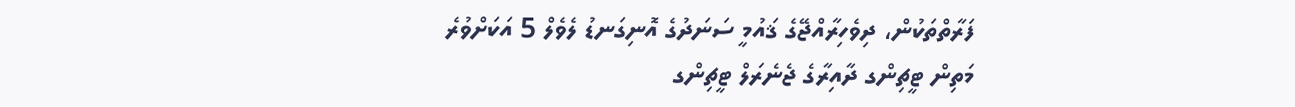ފަރާތްތަކުން، ދިވެހިރާއްޖޭގެ ޤައުމީ ސަނަދުގެ އޮނިގަނޑު ލެވެލް 5 އަކަށްވުރެ މަތިން ޓީޗިންގ ދާއިރާގެ ޖެނެރަލް ޓީޗިންގ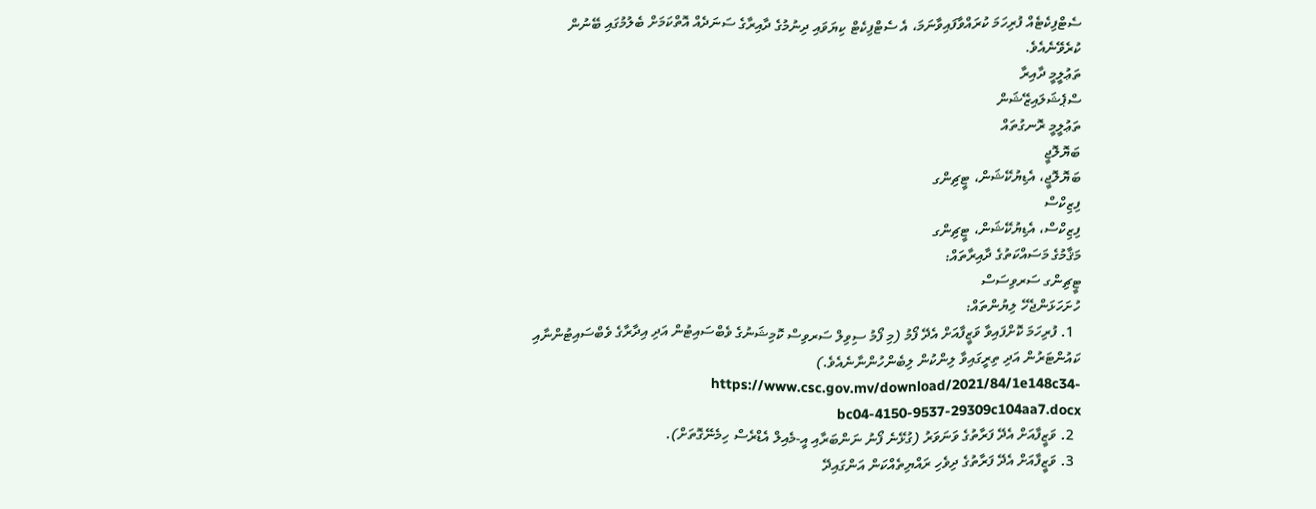ސެޓްފިކެޓެއް ފުރިހަމަ ކުރައްވާފައިވާނަމަ، އެ ސެޓްފިކެޓް ކިޔަވައި ދިނުމުގެ ދާއިރާގެ ސަނަދެއް އޮތްކަމަށް ބެލުމުގައި ބޭނުން ކުރެވޭނެއެވެ.
ތަޢުލީމީ ދާއިރާ
ސްޕެޝަލައިޒޭޝަން
ތަޢުލީމީ ރޮނގުތައް
ބަޔޮލޮޖީ
ބަޔޮލޮޖީ، އެޑިޔުކޭޝަން، ޓީޗިންގ
ފިޒިކްސް
ފިޒިކްސް، އެޑިޔުކޭޝަން، ޓީޗިންގ
މަޤާމުގެ މަސައްކަތުގެ ދާއިރާތައް:
ޓީޗިންގ ސަރވިސަސް
ހުށަހަޅަންޖެހޭ ލިޔުންތައް:
  1. ފުރިހަމަ ކޮށްފައިވާ ވަޒީފާއަށް އެދޭ ފޯމު (މި ފޯމު ސިވިލް ސަރވިސް ކޮމިޝަނުގެ ވެބްސައިޓުން އަދި އިދާރާގެ ވެބްސައިޓުންނާއި ކައުންޓަރުން އަދި ތިރީގައިވާ ލިންކުން ލިބެންހުންނާނެއެވެ.)  https://www.csc.gov.mv/download/2021/84/1e148c34-bc04-4150-9537-29309c104aa7.docx
  2. ވަޒީފާއަށް އެދޭ ފަރާތުގެ ވަނަވަރު (ގުޅޭނެ ފޯނު ނަންބަރާއި އީ-މެއިލް އެޑްރެސް ހިމެނޭގޮތަށް).
  3. ވަޒީފާއަށް އެދޭ ފަރާތުގެ ދިވެހި ރައްޔިތެއްކަން އަންގައިދޭ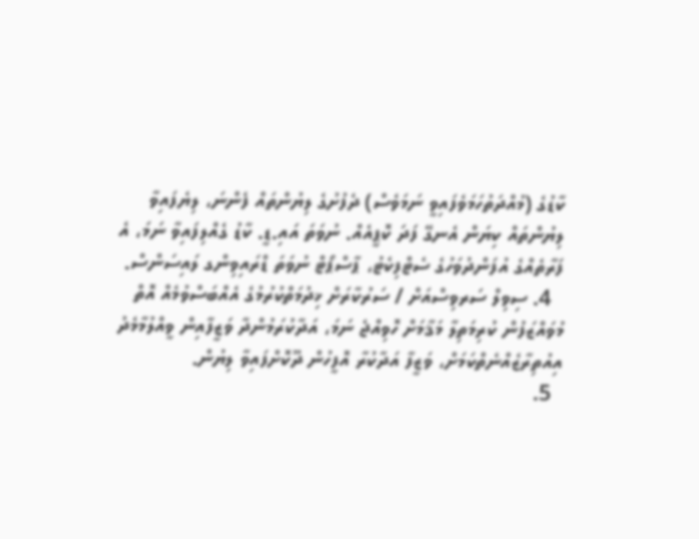ކާޑުގެ (މުއްދަތުހަމަވެފައިވީ ނަމަވެސް) ދެފުށުގެ ލިޔުންތައް ފެންނަ، ލިޔެފައިވާ ލިޔުންތައް ކިޔަން އެނގޭ ފަދަ ކޮޕީއެއް. ނުވަތަ އައި.ޑީ. ކާޑު ގެއްލިފައިވާ ނަމަ، އެ ފަރާތެއްގެ އުފަންދުވަހުގެ ސެޓްފިކެޓު، ޕާސްޕޯޓް ނުވަތަ ޑްރައިވިންގ ލައިސަންސް.
  4. ސިވިލް ސަރވިސްއަށް / ސަރުކާރަށް ޚިދުމަތްކުރުމުގެ އެއްބަސްވުމެއް އޮތް މުވައްޒަފުން ކުރިމަތިލާ މަޤާމަށް ހޮވިއްޖެ ނަމަ، އަދާކުރަމުންދާ ވަޒީފާއިން ވީއްލުމާމެދު އިއުތިރާޒެއްނެތްކަމަށް، ވަޒީފާ އަދާކުރާ އޮފީހުން ދޫކޮށްފައިވާ ލިޔުން.
  5.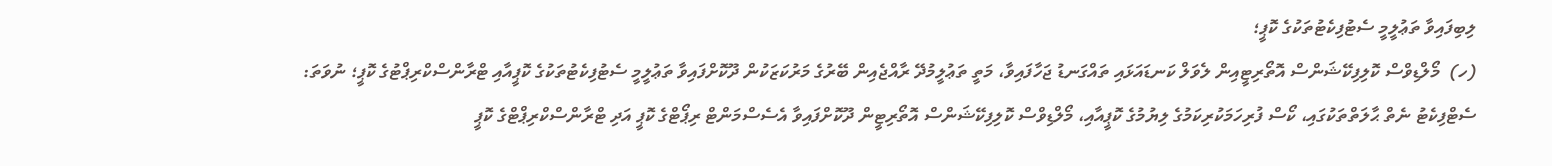ލިބިފައިވާ ތަޢުލީމީ ސެޓުފިކެޓުތަކުގެ ކޮޕީ؛
(ހ)  މޯލްޑިވްސް ކޮލިފިކޭޝަންސް އޮތޯރިޓީއިން ލެވަލް ކަނޑައަޅައި ތައްގަނޑު ޖަހާފައިވާ، މަތީ ތަޢުލީމުދޭ ރާއްޖެއިން ބޭރުގެ މަރުކަޒަކުން ދޫކޮށްފައިވާ ތަޢުލީމީ ސެޓުފިކެޓުތަކުގެ ކޮޕީއާއި ޓްރާންސްކްރިޕްޓުގެ ކޮޕީ؛ ނުވަތަ: ސެޓްފިކެޓު ނެތް ޙާލަތްތަކުގައި، ކޯސް ފުރިހަމަކުރިކަމުގެ ލިޔުމުގެ ކޮޕީއާއި، މޯލްޑިވްސް ކޮލިފިކޭޝަންސް އޮތޯރިޓީން ދޫކޮށްފައިވާ އެސެސްމަންޓް ރިޕޯޓްގެ ކޮޕީ އަދި ޓްރާންސްކްރިޕްޓްގެ ކޮޕީ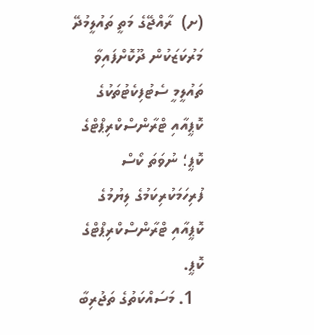(ށ)  ރާއްޖޭގެ މަތީ ތައުލީމުދޭ މަރުކަޒަކުން ދޫކޮށްފައިވާ ތައުލީމީ ސެޓުފިކެޓުތަކުގެ ކޮޕީއާއި ޓްރާންސްކްރިޕްޓްގެ ކޮޕީ؛ ނުވަތަ ކޯސް ފުރިހަމަކުރިކަމުގެ ލިޔުމުގެ ކޮޕީއާއި ޓްރާންސްކްރިޕްޓްގެ ކޮޕީ.
  1. މަސައްކަތުގެ ތަޖުރިބާ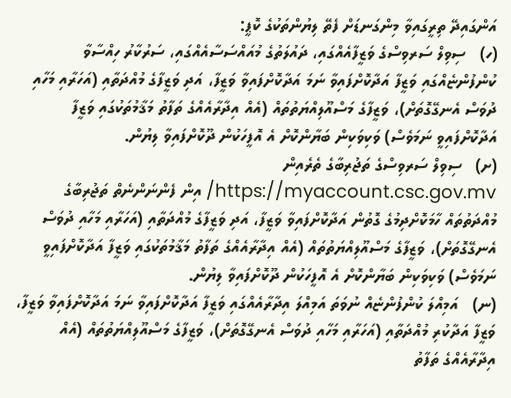އަންގައިދޭ ތިރީގައިވާ މިންގަނޑަށް ފެތޭ ލިޔުންތަކުގެ ކޮޕީ:
(ހ)   ސިވިލް ސަރވިސްގެ ވަޒީފާއެއްގައި، ދައުލަތުގެ މުއައްސަސާއެއްގައި، ސަރުކާރު ހިއްސާވާ ކުންފުންޏެއްގައި ވަޒީފާ އަދާކޮށްފައިވާ ނަމަ އަދާކޮށްފައިވާ ވަޒީފާ، އަދި ވަޒީފާގެ މުއްދަތާއި (އަހަރާއި މަހާއި ދުވަސް އެނގޭގޮތަށް)، ވަޒީފާގެ މަސްއޫލިއްޔަތުތައް (އެއް އިދާރާއެއްގެ ތަފާތު މަޤާމުތަކުގައި ވަޒީފާ އަދާކޮށްފައިވީ ނަމަވެސް) ވަކިވަކިން ބަޔާންކޮށް އެ އޮފީހަކުން ދޫކޮށްފައިވާ ލިޔުން.
(ށ)   ސިވިލް ސަރވިސްގެ ތަޖުރިބާގެ ތެރެއިން https://myaccount.csc.gov.mv/ އިން ފެންނަންނެތް ތަޖުރިބާގެ މުއްދަތުތައް ހާމަކޮށްދިމުގެ ގޮތުން އަދާކޮށްފައިވާ ވަޒީފާ، އަދި ވަޒީފާގެ މުއްދަތާއި (އަހަރާއި މަހާއި ދުވަސް އެނގޭގޮތަށް)، ވަޒީފާގެ މަސްއޫލިއްޔަތުތައް (އެއް އިދާރާއެއްގެ ތަފާތު މަޤާމުތަކުގައި ވަޒީފާ އަދާކޮށްފައިވީ ނަމަވެސް) ވަކިވަކިން ބަޔާންކޮށް އެ އޮފީހަކުން ދޫކޮށްފައިވާ ލިޔުން.
(ނ)   އަމިއްލަ ކުންފުންޏެއް ނުވަތަ އަމިއްލަ އިދާރާއެއްގައި ވަޒީފާ އަދާކޮށްފައިވާ ނަމަ އަދާކޮށްފައިވާ ވަޒީފާ، ވަޒީފާ އަދާކުރި މުއްދަތާއި (އަހަރާއި މަހާއި ދުވަސް އެނގޭގޮތަށް)، ވަޒީފާގެ މަސްއޫލިއްޔަތުތައް (އެއް އިދާރާއެއްގެ ތަފާތު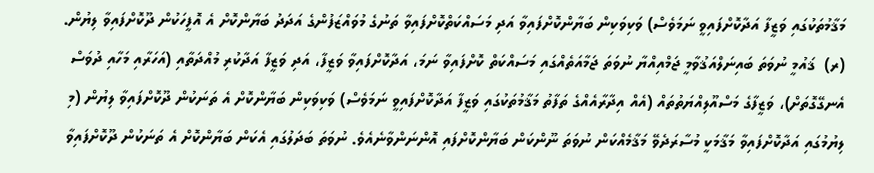މަޤާމުތަކުގައި ވަޒީފާ އަދާކޮށްފައިވީ ނަމަވެސް) ވަކިވަކިން ބަޔާންކޮށްފައިވާ އަދި މަސައްކަތްކޮށްފައިވާ ތަނުގެ މުވައްޒަފުންގެ އަދަދު ބަޔާންކޮށް އެ އޮފީހަކުން ދޫކޮށްފައިވާ ލިޔުން.
(ރ)  ޤައުމީ ނުވަތަ ބައިނަލްއަޤުވާމީ ޖަމްއިއްޔާ ނުވަތަ ޖަމާއަތެއްގައި މަސައްކަތް ކޮށްފައިވާ ނަމަ، އަދާކޮށްފައިވާ ވަޒީފާ، އަދި ވަޒީފާ އަދާކުރި މުއްދަތާއި (އަހަރާއި މަހާއި ދުވަސް އެނގޭގޮތަށް)، ވަޒީފާގެ މަސްއޫލިއްޔަތުތައް (އެއް އިދާރާއެއްގެ ތަފާތު މަޤާމުތަކުގައި ވަޒީފާ އަދާކޮށްފައިވީ ނަމަވެސް) ވަކިވަކިން ބަޔާންކޮށް އެ ތަނަކުން ދޫކޮށްފައިވާ ލިޔުން (މި ލިޔުމުގައި އަދާކޮށްފައިވާ މަޤާމަކީ މުސާރަދެވޭ މަޤާމެއްކަން ނުވަތަ ނޫންކަން ބަޔާންކޮށްފައި އޮންނަންވާނެއެވެ. ނުވަތަ ބަދަލުގައި އެކަން ބަޔާންކޮށް އެ ތަނަކުން ދޫކޮށްފައިވާ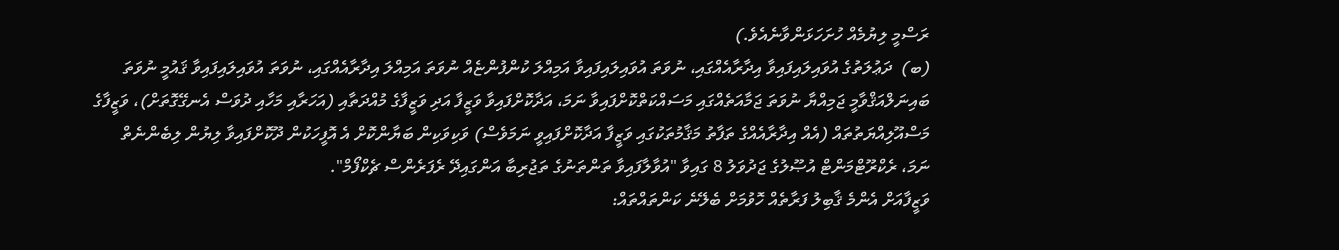ރަސްމީ ލިޔުމެއް ހުށަހަޅަންވާނެއެވެ.)
(ބ)  ދަޢުލަތުގެ އުވައިލައިފައިވާ އިދާރާއެއްގައި، ނުވަތަ އުވައިލައިފައިވާ އަމިއްލަ ކުންފުންޏެއް ނުވަތަ އަމިއްލަ އިދާރާއެއްގައި، ނުވަތަ އުވައިލައިފައިވާ ޤައުމީ ނުވަތަ ބައިނަލްއަޤްވާމީ ޖަމިއްޔާ ނުވަތަ ޖަމާއަތެއްގައި މަސައްކަތްކޮށްފައިވާ ނަމަ، އަދާކޮށްފައިވާ ވަޒީފާ އަދި ވަޒީފާގެ މުއްދަތާއި (އަހަރާއި މަހާއި ދުވަސް އެނގޭގޮތަށް)، ވަޒީފާގެ މަސްއޫލިއްޔަތުތައް (އެއް އިދާރާއެއްގެ ތަފާތު މަޤާމުތަކުގައި ވަޒީފާ އަދާކޮށްފައިވީ ނަމަވެސް) ވަކިވަކިން ބަޔާންކޮށް އެ އޮފީހަކުން ދޫކޮށްފައިވާ ލިޔުން ލިބެންނެތް ނަމަ، ރެކްރޫޓްމަންޓް އުޞޫލުގެ ޖަދުވަލު 8 ގައިވާ "އުވާލާފައިވާ ތަންތަނުގެ ތަޖުރިބާ އަންގައިދޭ ރެފަރެންސް ޗެކްފޯމް".
ވަޒީފާއަށް އެންމެ ޤާބިލު ފަރާތެއް ހޮވުމަށް ބެލޭނެ ކަންތައްތައް: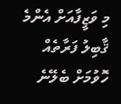މި ވަޒީފާއަށް އެންމެ ޤާބިލު ފަރާތެއް ހޮވުމަށް ބެލޭނެ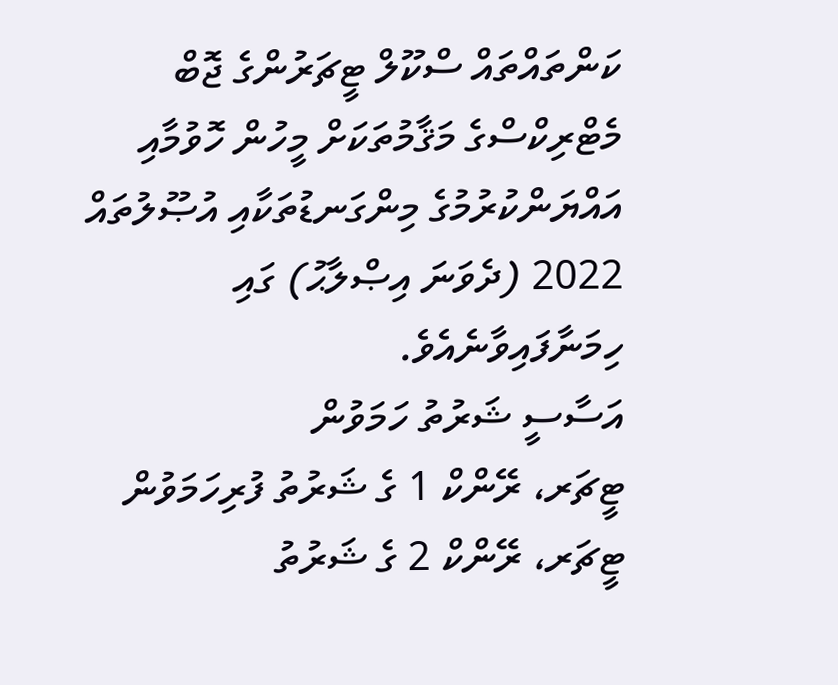ކަންތައްތައް ސްކޫލް ޓީޗަރުންގެ ޖޮބް މެޓްރިކްސްގެ މަޤާމުތަކަށް މީހުން ހޮވުމާއި އައްޔަންކުރުމުގެ މިންގަނޑުތަކާއި އުޞޫލުތައް 2022 (ދެވަނަ އިޞްލާޙު) ގައި ހިމަނާފައިވާނެއެވެ.
އަސާސީ ޝަރުތު ހަމަވުން
ޓީޗަރ، ރޭންކް 1 ގެ ޝަރުތު ފުރިހަމަވުން
ޓީޗަރ، ރޭންކް 2 ގެ ޝަރުތު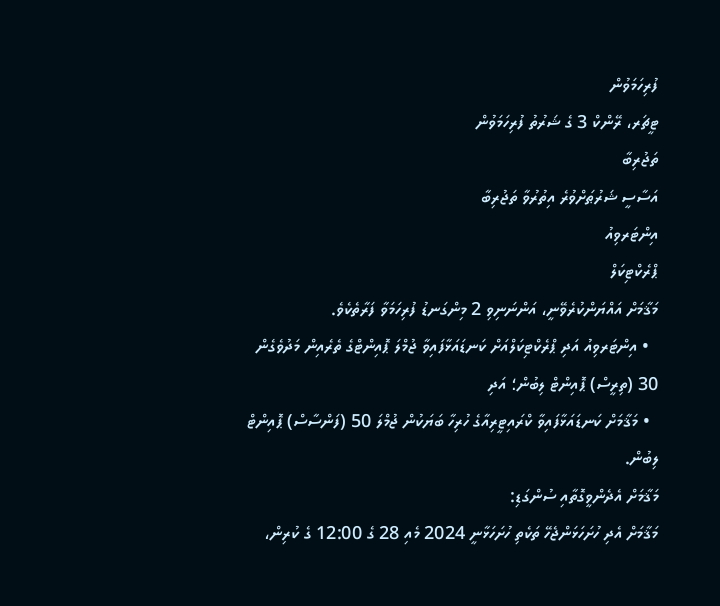ފުރިހަމަވުން
ޓީޗަރ، ރޭންކް 3 ގެ ޝަރުތު ފުރިހަމަވުން
ތަޖުރިބާ
އަސާސީ ޝަރުޠަށްވުރެ އިތުރުވާ ތަޖުރިބާ
އިންޓަރވިއު
ޕްރެކްޓިކަލް
މަޤާމަށް އައްޔަންކުރެވޭނީ، އަންނަނިވި 2 މިންގަނޑު ފުރިހަމަވާ ފަރާތެކެވެ.
  • އިންޓަރވިއު އަދި ޕްރެކްޓިކަލްއަށް ކަނޑައަޅާފައިވާ ޖުމްލަ ޕޮއިންޓްގެ ތެރެއިން މަދުވެގެން 30 (ތިރީސް) ޕޮއިންޓް ލިބުން؛ އަދި
  • މަޤާމަށް ކަނޑައަޅާފައިވާ ކްރައިޓީރިއާގެ ހުރިހާ ބަޔަކުން ޖުމްލަ 50 (ފަންސާސް) ޕޮއިންޓް ލިބުން.
މަޤާމަށް އެދެންވީގޮތާއި ސުންގަޑި:
މަޤާމަށް އެދި ހުށަހަޅަންޖެހޭ ތަކެތި ހުށަހަޅާނީ 2024 މެއި 28 ގެ 12:00 ގެ ކުރިން،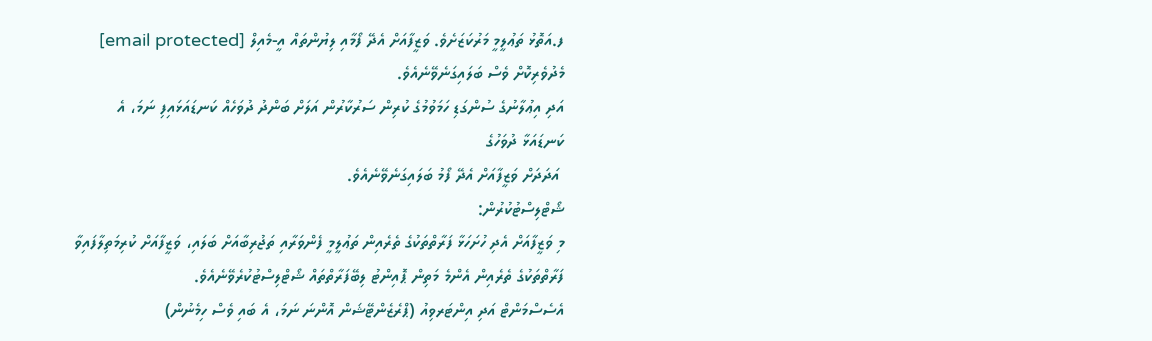ފ.އަތޮޅު ތަޢުލީމީ މަރުކަޒަށެވެ. ވަޒީފާއަށް އެދޭ ފޯމާއި ލިޔުންތައް އީ-މެއިލް [email protected] މެދުވެރިކޮށް ވެސް ބަލައިގަނެވޭނެއެވެ.
އަދި އިޢުލާނުގެ ސުންގަޑި ހަމަވުމުގެ ކުރިން ސަރުކާރުން އަލަށް ބަންދު ދުވަހެއް ކަނޑައަޅައިފި ނަމަ، އެ ކަނޑައަޅާ ދުވަހުގެ
 އަދަދަށް ވަޒީފާއަށް އެދޭ ފޯމު ބަލައިގަނެވޭނެއެވެ.
ޝޯޓްލިސްޓުކުރުން:
މި ވަޒީފާއަށް އެދި ހުށަހަޅާ ފަރާތްތަކުގެ ތެރެއިން ތަޢުލީމީ ފެންވަރާއި ތަޖުރިބާއަށް ބަލައި، ވަޒީފާއަށް ކުރިމަތިލާފައިވާ ފަރާތްތަކުގެ ތެރެއިން އެންމެ މަތިން ޕޮއިންޓު ލިބޭފަރާތްތައް ޝޯޓްލިސްޓުކުރެވޭނެއެވެ.
އެސެސްމަންޓް އަދި އިންޓަރވިއު (ޕްރެޒެންޓޭޝަން އޮންނަ ނަމަ، އެ ބައި ވެސް ހިމެނުން)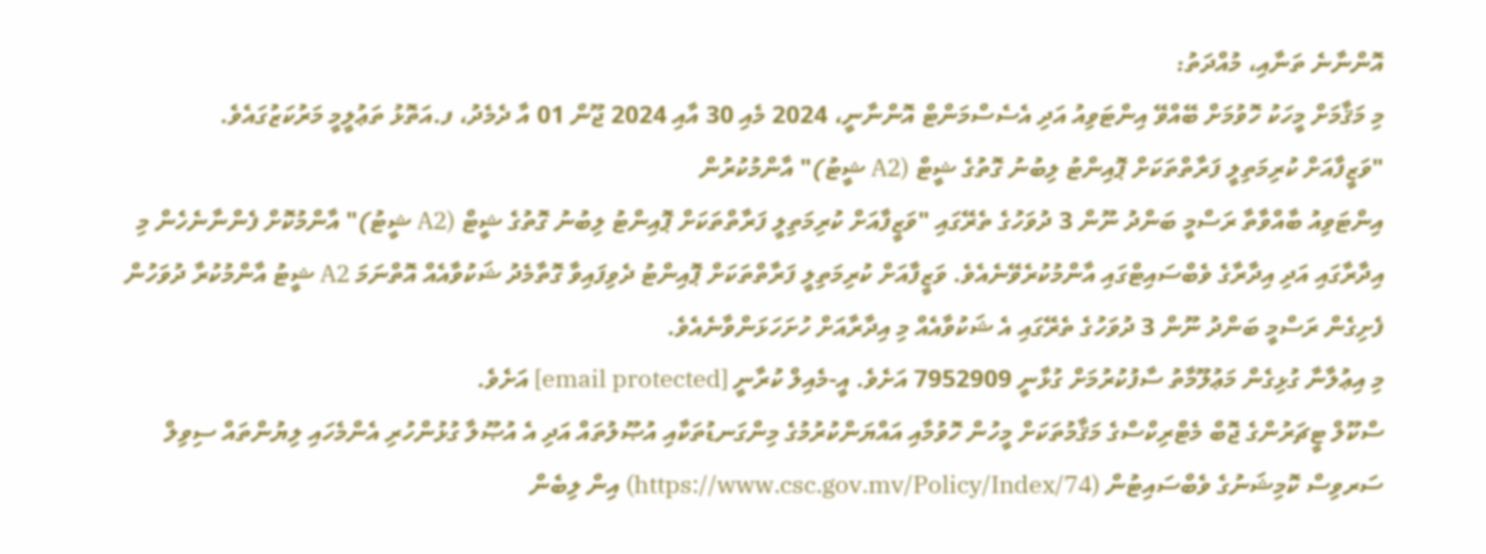އޮންނާނެ ތަނާއި، މުއްދަތު:
މި މަޤާމަށް މީހަކު ހޮވުމަށް ބޭއްވޭ އިންޓަވިއު އަދި އެސެސްމަންޓް އޮންނާނީ، 2024 މެއި 30 އާއި 2024 ޖޫން 01 އާ ދެމެދު، ފ.އަތޮޅު ތަޢުލީމީ މަރުކަޒުގައެވެ.
"ވަޒީފާއަށް ކުރިމަތިލީ ފަރާތްތަކަށް ޕޮއިންޓު ލިބުނު ގޮތުގެ ޝީޓް (A2 ޝީޓު)" އާންމުކުރުން
އިންޓަވިއު ބާއްވާތާ ރަސްމީ ބަންދު ނޫން 3 ދުވަހުގެ ތެރޭގައި "ވަޒީފާއަށް ކުރިމަތިލީ ފަރާތްތަކަށް ޕޮއިންޓު ލިބުނު ގޮތުގެ ޝީޓް (A2 ޝީޓު)" އާންމުކޮށް ފެންނާނެހެން މި އިދާރާގައި އަދި އިދާރާގެ ވެބްސައިޓްގައި އާންމުކުރެވޭނެއެވެ. ވަޒީފާއަށް ކުރިމަތިލީ ފަރާތްތަކަށް ޕޮއިންޓު ދެވިފައިވާ ގޮތާމެދު ޝަކުވާއެއް އޮތްނަމަ A2 ޝީޓު އާންމުކުރާ ދުވަހުން ފެށިގެން ރަސްމީ ބަންދު ނޫން 3 ދުވަހުގެ ތެރޭގައި އެ ޝަކުވާއެއް މި އިދާރާއަށް ހުށަހަޅަންވާނެއެވެ.
މި އިޢުލާނާ ގުޅިގެން މަޢުލޫމާތު ސާފުކުރުމަށް ގުޅާނީ 7952909 އަށެވެ. އީ-މެއިލް ކުރާނީ [email protected] އަށެވެ.
ސްކޫލް ޓީޗަރުންގެ ޖޮބް މެޓްރިކްސްގެ މަޤާމުތަކަށް މީހުން ހޮވުމާއި އައްޔަންކުރުމުގެ މިންގަނޑުތަކާއި އުޞޫލުތައް އަދި އެ އުޞޫލާ ގުޅުންހުރި އެންމެހައި ލިޔުންތައް ސިވިލް ސަރވިސް ކޮމިޝަނުގެ ވެބްސައިޓުން (https://www.csc.gov.mv/Policy/Index/74) އިން ލިބެން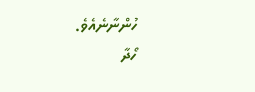ހުންނާނެއެވެ.
ހޯދާ